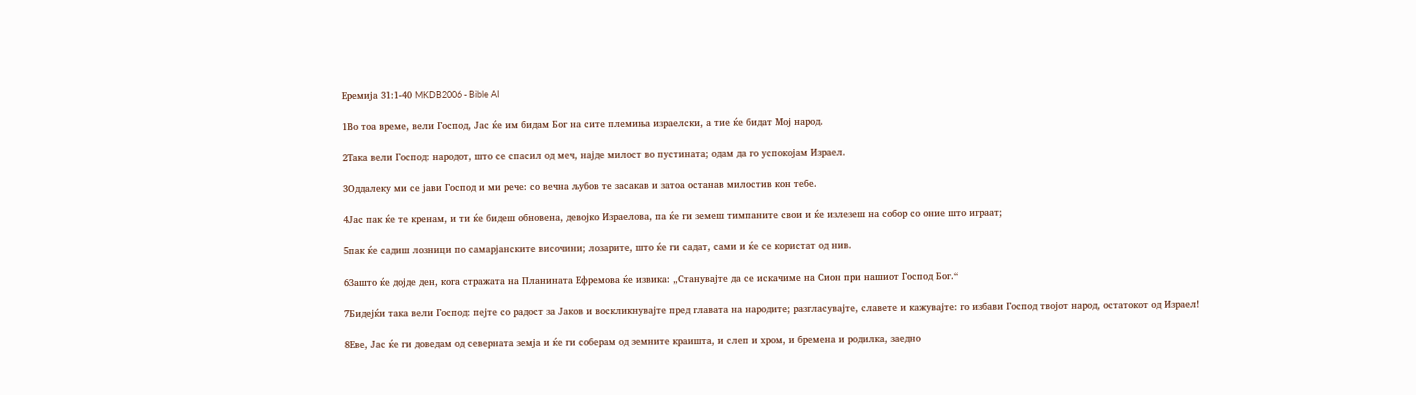Еремија 31:1-40 MKDB2006 - Bible AI

1Во тоа време, вели Господ, Јас ќе им бидам Бог на сите племиња израелски, а тие ќе бидат Мој народ.

2Така вели Господ: народот, што се спасил од меч, најде милост во пустината; одам да го успокојам Израел.

3Оддалеку ми се јави Господ и ми рече: со вечна љубов те засакав и затоа останав милостив кон тебе.

4Јас пак ќе те кренам, и ти ќе бидеш обновена, девојко Израелова, па ќе ги земеш тимпаните свои и ќе излезеш на собор со оние што играат;

5пак ќе садиш лозници по самарјанските височини; лозарите, што ќе ги садат, сами и ќе се користат од нив.

6Зашто ќе дојде ден, кога стражата на Планината Ефремова ќе извика: „Станувајте да се искачиме на Сион при нашиот Господ Бог.“

7Бидејќи така вели Господ: пејте со радост за Јаков и воскликнувајте пред главата на народите; разгласувајте, славете и кажувајте: го избави Господ твојот народ, остатокот од Израел!

8Еве, Јас ќе ги доведам од северната земја и ќе ги соберам од земните краишта, и слеп и хром, и бремена и родилка, заедно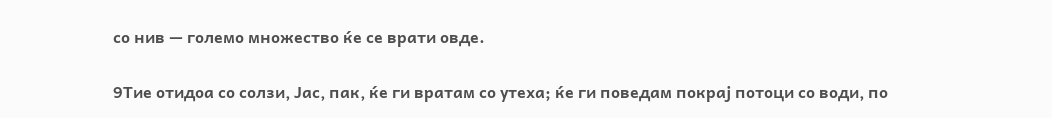со нив — големо множество ќе се врати овде.

9Тие отидоа со солзи, Јас, пак, ќе ги вратам со утеха; ќе ги поведам покрај потоци со води, по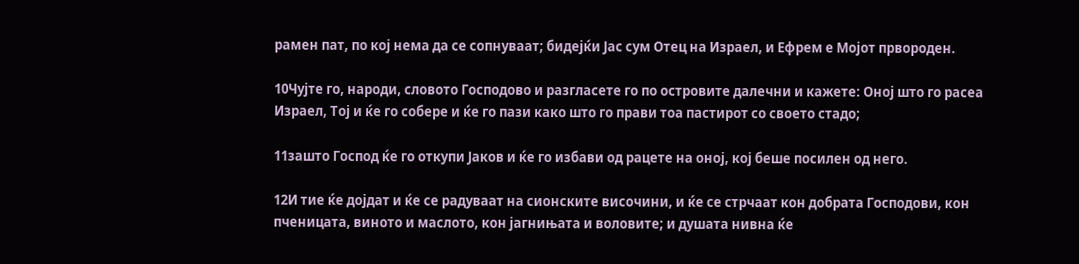рамен пат, по кој нема да се сопнуваат; бидејќи Јас сум Отец на Израел, и Ефрем е Мојот првороден.

10Чујте го, народи, словото Господово и разгласете го по островите далечни и кажете: Оној што го расеа Израел, Тој и ќе го собере и ќе го пази како што го прави тоа пастирот со своето стадо;

11зашто Господ ќе го откупи Јаков и ќе го избави од рацете на оној, кој беше посилен од него.

12И тие ќе дојдат и ќе се радуваат на сионските височини, и ќе се стрчаат кон добрата Господови, кон пченицата, виното и маслото, кон јагнињата и воловите; и душата нивна ќе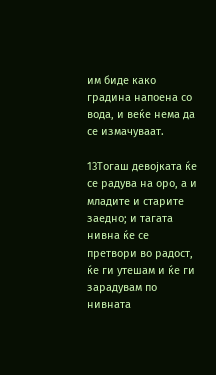им биде како градина напоена со вода, и веќе нема да се измачуваат.

13Тогаш девојката ќе се радува на оро, а и младите и старите заедно; и тагата нивна ќе се претвори во радост, ќе ги утешам и ќе ги зарадувам по нивната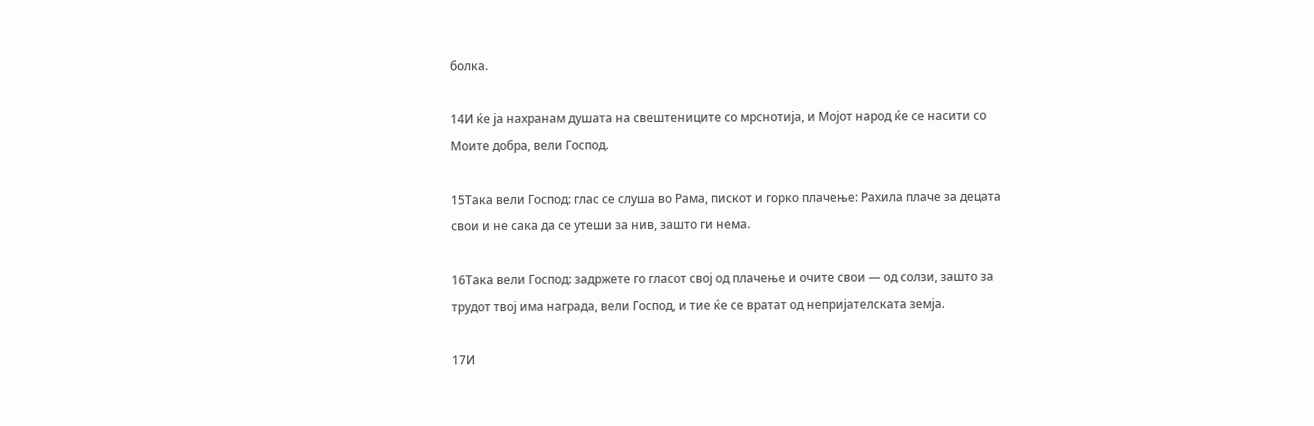болка.

14И ќе ја нахранам душата на свештениците со мрснотија, и Мојот народ ќе се насити со Моите добра, вели Господ.

15Така вели Господ: глас се слуша во Рама, пискот и горко плачење: Рахила плаче за децата свои и не сака да се утеши за нив, зашто ги нема.

16Така вели Господ: задржете го гласот свој од плачење и очите свои — од солзи, зашто за трудот твој има награда, вели Господ, и тие ќе се вратат од непријателската земја.

17И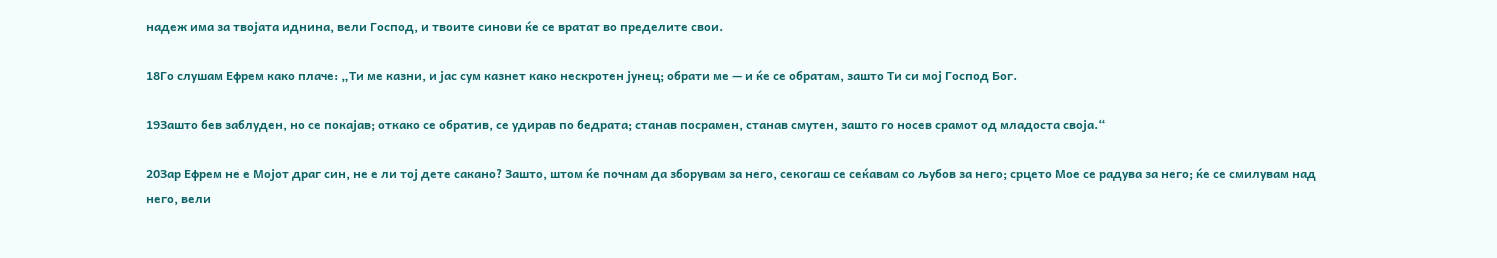надеж има за твојата иднина, вели Господ, и твоите синови ќе се вратат во пределите свои.

18Го слушам Ефрем како плаче: „Ти ме казни, и јас сум казнет како нескротен јунец; обрати ме — и ќе се обратам, зашто Ти си мој Господ Бог.

19Зашто бев заблуден, но се покајав; откако се обратив, се удирав по бедрата; станав посрамен, станав смутен, зашто го носев срамот од младоста своја.“

20Зар Ефрем не е Мојот драг син, не е ли тој дете сакано? Зашто, штом ќе почнам да зборувам за него, секогаш се сеќавам со љубов за него; срцето Мое се радува за него; ќе се смилувам над него, вели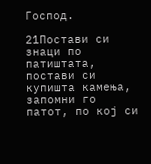Господ.

21Постави си знаци по патиштата, постави си купишта камења, запомни го патот, по кој си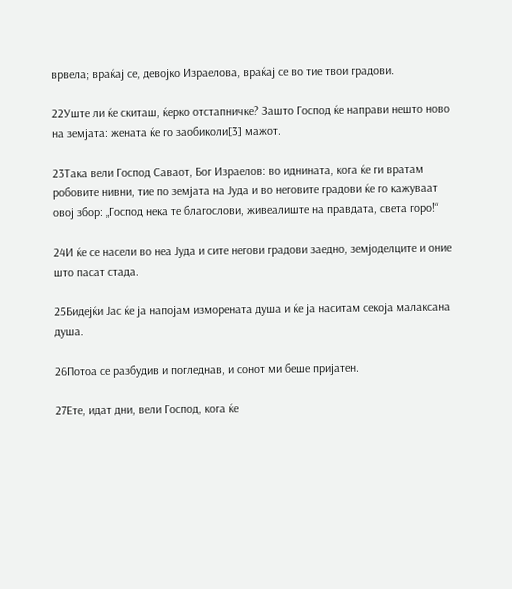врвела; враќај се, девојко Израелова, враќај се во тие твои градови.

22Уште ли ќе скиташ, ќерко отстапничке? Зашто Господ ќе направи нешто ново на земјата: жената ќе го заобиколи[3] мажот.

23Така вели Господ Саваот, Бог Израелов: во иднината, кога ќе ги вратам робовите нивни, тие по земјата на Јуда и во неговите градови ќе го кажуваат овој збор: „Господ нека те благослови, живеалиште на правдата, света горо!“

24И ќе се насели во неа Јуда и сите негови градови заедно, земјоделците и оние што пасат стада.

25Бидејќи Јас ќе ја напојам изморената душа и ќе ја наситам секоја малаксана душа.

26Потоа се разбудив и погледнав, и сонот ми беше пријатен.

27Ете, идат дни, вели Господ, кога ќе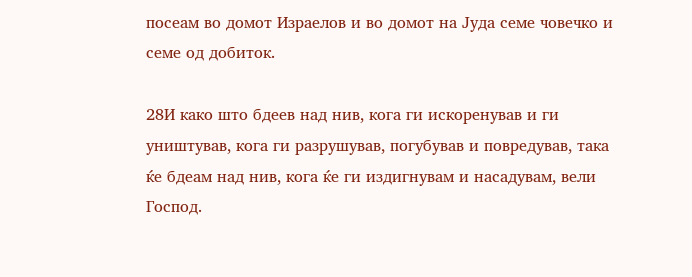посеам во домот Израелов и во домот на Јуда семе човечко и семе од добиток.

28И како што бдеев над нив, кога ги искоренував и ги уништував, кога ги разрушував, погубував и повредував, така ќе бдеам над нив, кога ќе ги издигнувам и насадувам, вели Господ.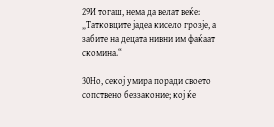29И тогаш, нема да велат веќе: „Татковците јадеа кисело грозје, а забите на децата нивни им фаќаат скомина.“

30Но, секој умира поради своето сопствено беззаконие; кој ќе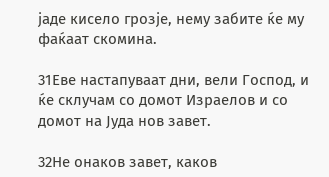јаде кисело грозје, нему забите ќе му фаќаат скомина.

31Еве настапуваат дни, вели Господ, и ќе склучам со домот Израелов и со домот на Јуда нов завет.

32Не онаков завет, каков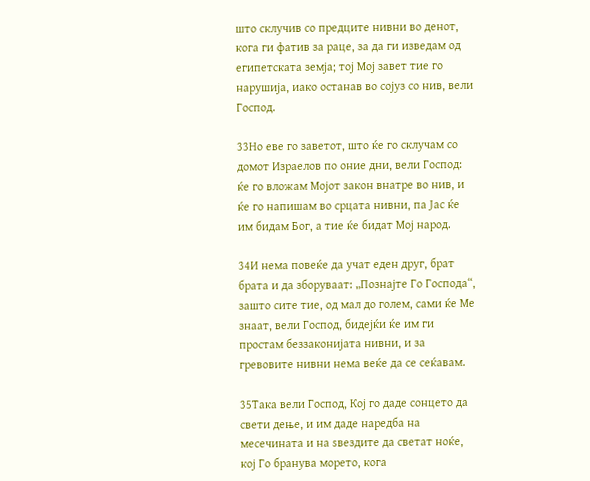што склучив со предците нивни во денот, кога ги фатив за раце, за да ги изведам од египетската земја; тој Мој завет тие го нарушија, иако останав во сојуз со нив, вели Господ.

33Но еве го заветот, што ќе го склучам со домот Израелов по оние дни, вели Господ: ќе го вложам Мојот закон внатре во нив, и ќе го напишам во срцата нивни, па Јас ќе им бидам Бог, а тие ќе бидат Мој народ.

34И нема повеќе да учат еден друг, брат брата и да зборуваат: „Познајте Го Господа“, зашто сите тие, од мал до голем, сами ќе Ме знаат, вели Господ, бидејќи ќе им ги простам беззаконијата нивни, и за гревовите нивни нема веќе да се сеќавам.

35Така вели Господ, Кој го даде сонцето да свети дење, и им даде наредба на месечината и на ѕвездите да светат ноќе, кој Го бранува морето, кога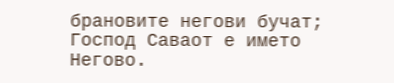брановите негови бучат; Господ Саваот е името Негово.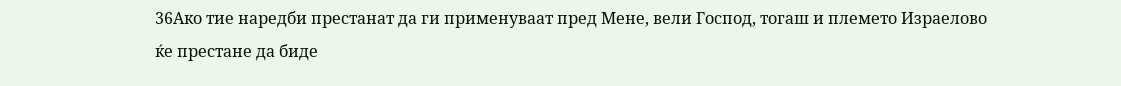36Ако тие наредби престанат да ги применуваат пред Мене, вели Господ, тогаш и племето Израелово ќе престане да биде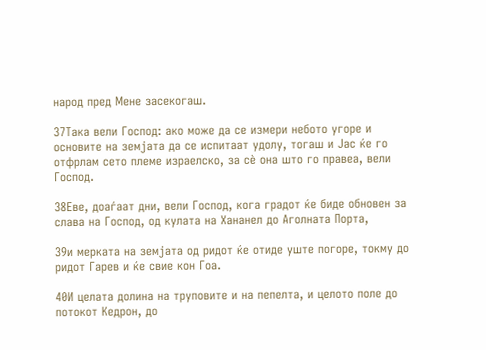народ пред Мене засекогаш.

37Така вели Господ: ако може да се измери небото угоре и основите на земјата да се испитаат удолу, тогаш и Јас ќе го отфрлам сето племе израелско, за сѐ она што го правеа, вели Господ.

38Еве, доаѓаат дни, вели Господ, кога градот ќе биде обновен за слава на Господ, од кулата на Хананел до Аголната Порта,

39и мерката на земјата од ридот ќе отиде уште погоре, токму до ридот Гарев и ќе свие кон Гоа.

40И целата долина на труповите и на пепелта, и целото поле до потокот Кедрон, до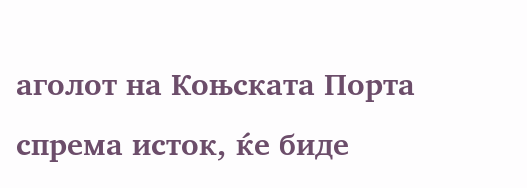аголот на Коњската Порта спрема исток, ќе биде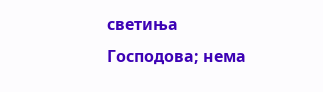светиња Господова; нема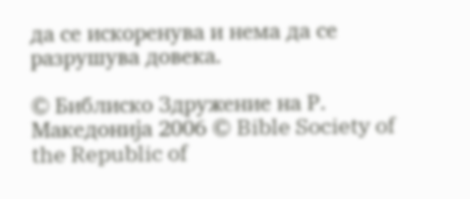да се искоренува и нема да се разрушува довека.

© Библиско Здружение на Р. Македонија 2006 © Bible Society of the Republic of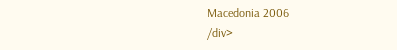Macedonia 2006
/div>